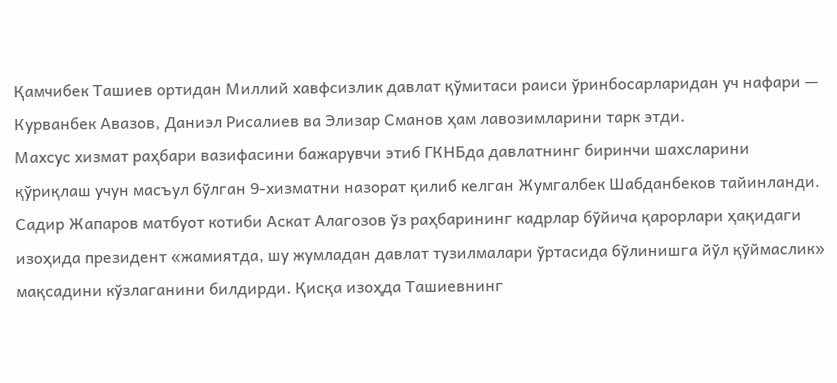Қамчибек Ташиев ортидан Миллий хавфсизлик давлат қўмитаси раиси ўринбосарларидан уч нафари — Курванбек Авазов, Даниэл Рисалиев ва Элизар Сманов ҳам лавозимларини тарк этди.
Махсус хизмат раҳбари вазифасини бажарувчи этиб ГКНБда давлатнинг биринчи шахсларини қўриқлаш учун масъул бўлган 9-хизматни назорат қилиб келган Жумгалбек Шабданбеков тайинланди.
Садир Жапаров матбуот котиби Аскат Алагозов ўз раҳбарининг кадрлар бўйича қарорлари ҳақидаги изоҳида президент «жамиятда, шу жумладан давлат тузилмалари ўртасида бўлинишга йўл қўймаслик» мақсадини кўзлаганини билдирди. Қисқа изоҳда Ташиевнинг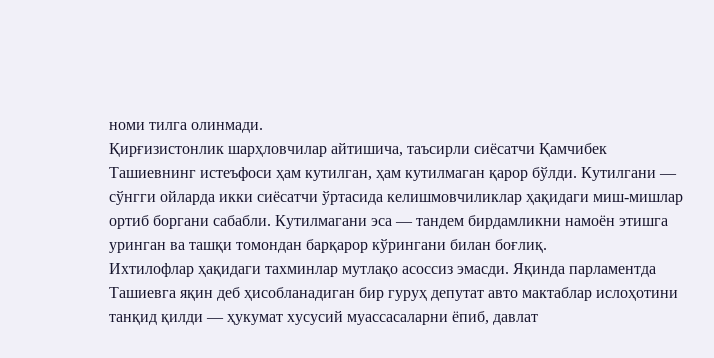номи тилга олинмади.
Қирғизистонлик шарҳловчилар айтишича, таъсирли сиёсатчи Қамчибек Ташиевнинг истеъфоси ҳам кутилган, ҳам кутилмаган қарор бўлди. Кутилгани — сўнгги ойларда икки сиёсатчи ўртасида келишмовчиликлар ҳақидаги миш-мишлар ортиб боргани сабабли. Кутилмагани эса — тандем бирдамликни намоён этишга уринган ва ташқи томондан барқарор кўрингани билан боғлиқ.
Ихтилофлар ҳақидаги тахминлар мутлақо асоссиз эмасди. Яқинда парламентда Ташиевга яқин деб ҳисобланадиган бир гуруҳ депутат авто мактаблар ислоҳотини танқид қилди — ҳукумат хусусий муассасаларни ёпиб, давлат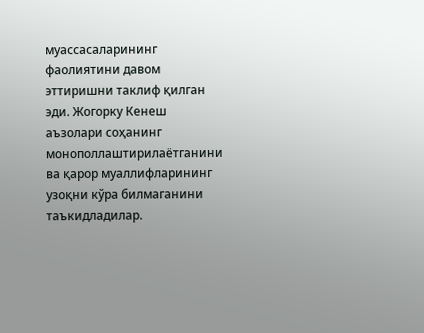муассасаларининг фаолиятини давом эттиришни таклиф қилган эди. Жогорку Кенеш аъзолари соҳанинг монополлаштирилаётганини ва қарор муаллифларининг узоқни кўра билмаганини таъкидладилар.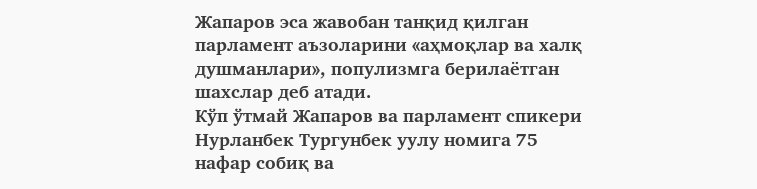Жапаров эса жавобан танқид қилган парламент аъзоларини «аҳмоқлар ва халқ душманлари», популизмга берилаётган шахслар деб атади.
Кўп ўтмай Жапаров ва парламент спикери Нурланбек Тургунбек уулу номига 75 нафар собиқ ва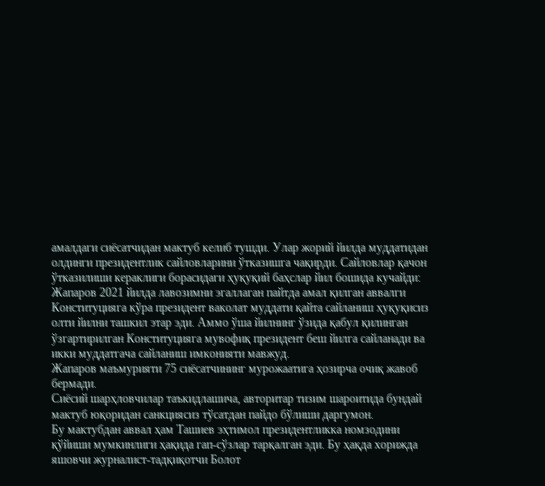амалдаги сиёсатчидан мактуб келиб тушди. Улар жорий йилда муддатидан олдинги президентлик сайловларини ўтказишга чақирди. Сайловлар қачон ўтказилиши кераклиги борасидаги ҳуқуқий баҳслар йил бошида кучайди: Жапаров 2021 йилда лавозимни эгаллаган пайтда амал қилган аввалги Конституцияга кўра президент ваколат муддати қайта сайланиш ҳуқуқисиз олти йилни ташкил этар эди. Аммо ўша йилнинг ўзида қабул қилинган ўзгартирилган Конституцияга мувофиқ президент беш йилга сайланади ва икки муддатгача сайланиш имконияти мавжуд.
Жапаров маъмурияти 75 сиёсатчининг мурожаатига ҳозирча очиқ жавоб бермади.
Сиёсий шарҳловчилар таъкидлашича, авторитар тизим шароитида бундай мактуб юқоридан санкциясиз тўсатдан пайдо бўлиши даргумон.
Бу мактубдан аввал ҳам Ташиев эҳтимол президентликка номзодини қўйиши мумкинлиги ҳақида гап-сўзлар тарқалган эди. Бу ҳақда хорижда яшовчи журналист-тадқиқотчи Болот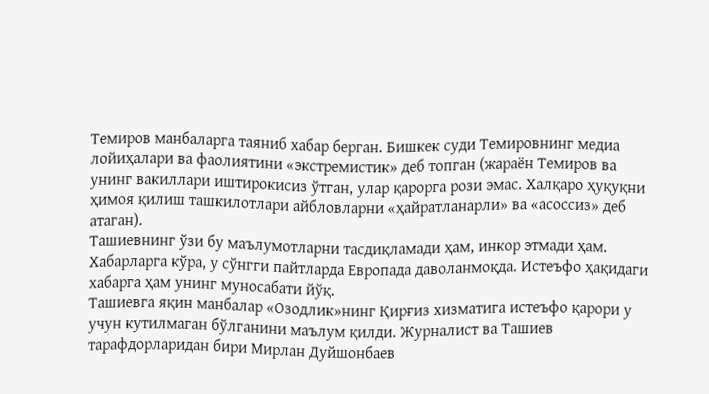Темиров манбаларга таяниб хабар берган. Бишкек суди Темировнинг медиа лойиҳалари ва фаолиятини «экстремистик» деб топган (жараён Темиров ва унинг вакиллари иштирокисиз ўтган, улар қарорга рози эмас. Халқаро ҳуқуқни ҳимоя қилиш ташкилотлари айбловларни «ҳайратланарли» ва «асоссиз» деб атаган).
Ташиевнинг ўзи бу маълумотларни тасдиқламади ҳам, инкор этмади ҳам. Хабарларга кўра, у сўнгги пайтларда Европада даволанмоқда. Истеъфо ҳақидаги хабарга ҳам унинг муносабати йўқ.
Ташиевга яқин манбалар «Озодлик»нинг Қирғиз хизматига истеъфо қарори у учун кутилмаган бўлганини маълум қилди. Журналист ва Ташиев тарафдорларидан бири Мирлан Дуйшонбаев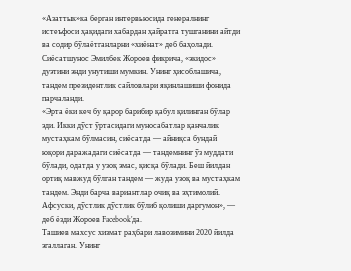«Азаттык»ка берган интервьюсида генералнинг истеъфоси ҳақидаги хабардан ҳайратга тушганини айтди ва содир бўлаётганларни «хиёнат» деб баҳолади.
Сиёсатшунос Эмилбек Жороев фикрича, «экидос» дуэтини энди унутиши мумкин. Унинг ҳисоблашича, тандем президентлик сайловлари яқинлашиши фонида парчаланди.
«Эрта ёки кеч бу қарор барибир қабул қилинган бўлар эди. Икки дўст ўртасидаги муносабатлар қанчалик мустаҳкам бўлмасин, сиёсатда — айниқса бундай юқори даражадаги сиёсатда — тандемнинг ўз муддати бўлади, одатда у узоқ эмас, қисқа бўлади. Беш йилдан ортиқ мавжуд бўлган тандем — жуда узоқ ва мустаҳкам тандем. Энди барча вариантлар очиқ ва эҳтимолий. Афсуски, дўстлик дўстлик бўлиб қолиши даргумон», — деб ёзди Жороев Facebook’да.
Ташиев махсус хизмат раҳбари лавозимини 2020 йилда эгаллаган. Унинг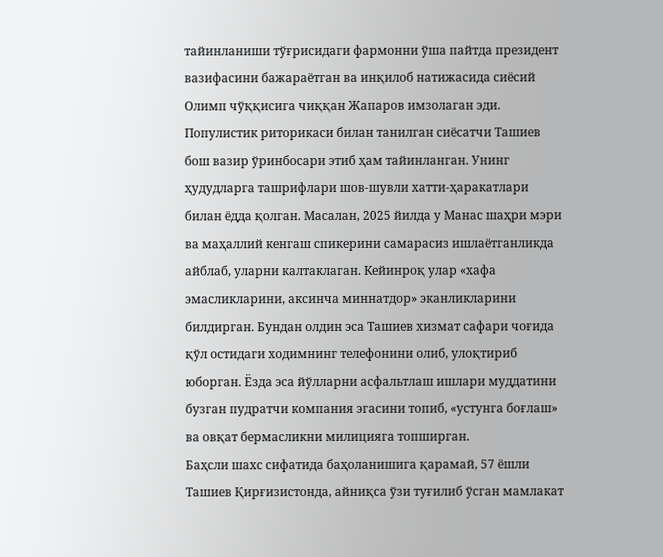тайинланиши тўғрисидаги фармонни ўша пайтда президент вазифасини бажараётган ва инқилоб натижасида сиёсий Олимп чўққисига чиққан Жапаров имзолаган эди.
Популистик риторикаси билан танилган сиёсатчи Ташиев бош вазир ўринбосари этиб ҳам тайинланган. Унинг ҳудудларга ташрифлари шов-шувли хатти-ҳаракатлари билан ёдда қолган. Масалан, 2025 йилда у Манас шаҳри мэри ва маҳаллий кенгаш спикерини самарасиз ишлаётганликда айблаб, уларни калтаклаган. Кейинроқ улар «хафа эмасликларини, аксинча миннатдор» эканликларини билдирган. Бундан олдин эса Ташиев хизмат сафари чоғида қўл остидаги ходимнинг телефонини олиб, улоқтириб юборган. Ёзда эса йўлларни асфальтлаш ишлари муддатини бузган пудратчи компания эгасини топиб, «устунга боғлаш» ва овқат бермасликни милицияга топширган.
Баҳсли шахс сифатида баҳоланишига қарамай, 57 ёшли Ташиев Қирғизистонда, айниқса ўзи туғилиб ўсган мамлакат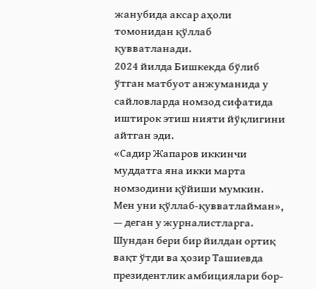жанубида аксар аҳоли томонидан қўллаб қувватланади.
2024 йилда Бишкекда бўлиб ўтган матбуот анжуманида у сайловларда номзод сифатида иштирок этиш нияти йўқлигини айтган эди.
«Садир Жапаров иккинчи муддатга яна икки марта номзодини қўйиши мумкин. Мен уни қўллаб-қувватлайман», — деган у журналистларга.
Шундан бери бир йилдан ортиқ вақт ўтди ва ҳозир Ташиевда президентлик амбициялари бор-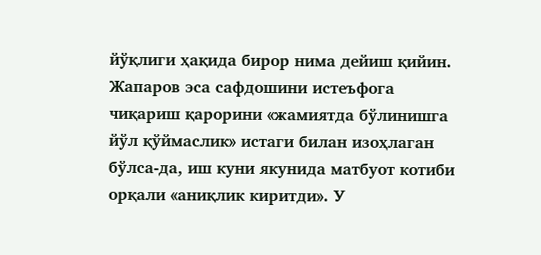йўқлиги ҳақида бирор нима дейиш қийин.
Жапаров эса сафдошини истеъфога чиқариш қарорини «жамиятда бўлинишга йўл қўймаслик» истаги билан изоҳлаган бўлса-да, иш куни якунида матбуот котиби орқали «аниқлик киритди». У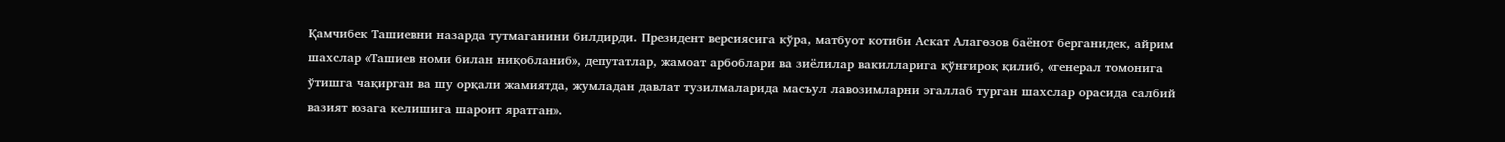Қамчибек Ташиевни назарда тутмаганини билдирди. Президент версиясига кўра, матбуот котиби Аскат Алагөзов баёнот берганидек, айрим шахслар «Ташиев номи билан ниқобланиб», депутатлар, жамоат арбоблари ва зиёлилар вакилларига қўнғироқ қилиб, «генерал томонига ўтишга чақирган ва шу орқали жамиятда, жумладан давлат тузилмаларида масъул лавозимларни эгаллаб турган шахслар орасида салбий вазият юзага келишига шароит яратган».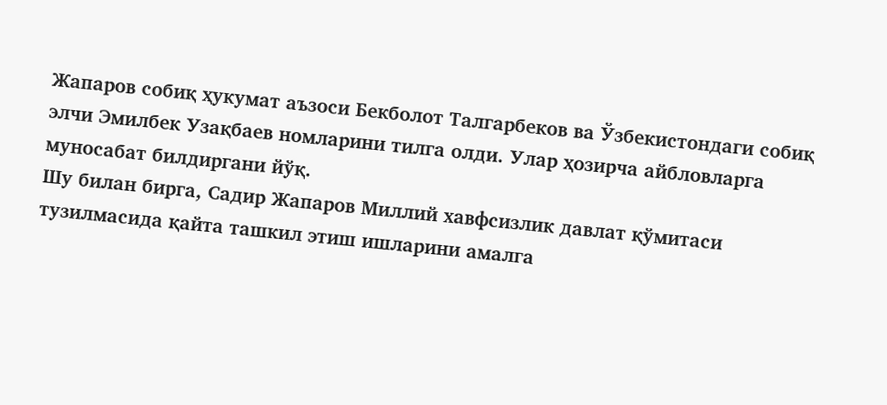Жапаров собиқ ҳукумат аъзоси Бекболот Талгарбеков ва Ўзбекистондаги собиқ элчи Эмилбек Узақбаев номларини тилга олди. Улар ҳозирча айбловларга муносабат билдиргани йўқ.
Шу билан бирга, Садир Жапаров Миллий хавфсизлик давлат қўмитаси тузилмасида қайта ташкил этиш ишларини амалга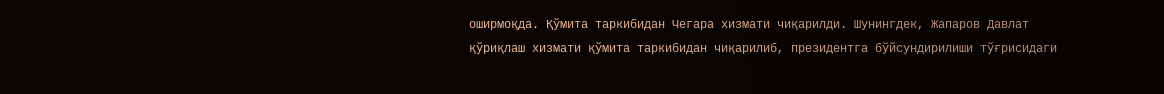оширмоқда. Қўмита таркибидан Чегара хизмати чиқарилди. Шунингдек, Жапаров Давлат қўриқлаш хизмати қўмита таркибидан чиқарилиб, президентга бўйсундирилиши тўғрисидаги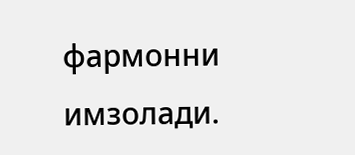фармонни имзолади.